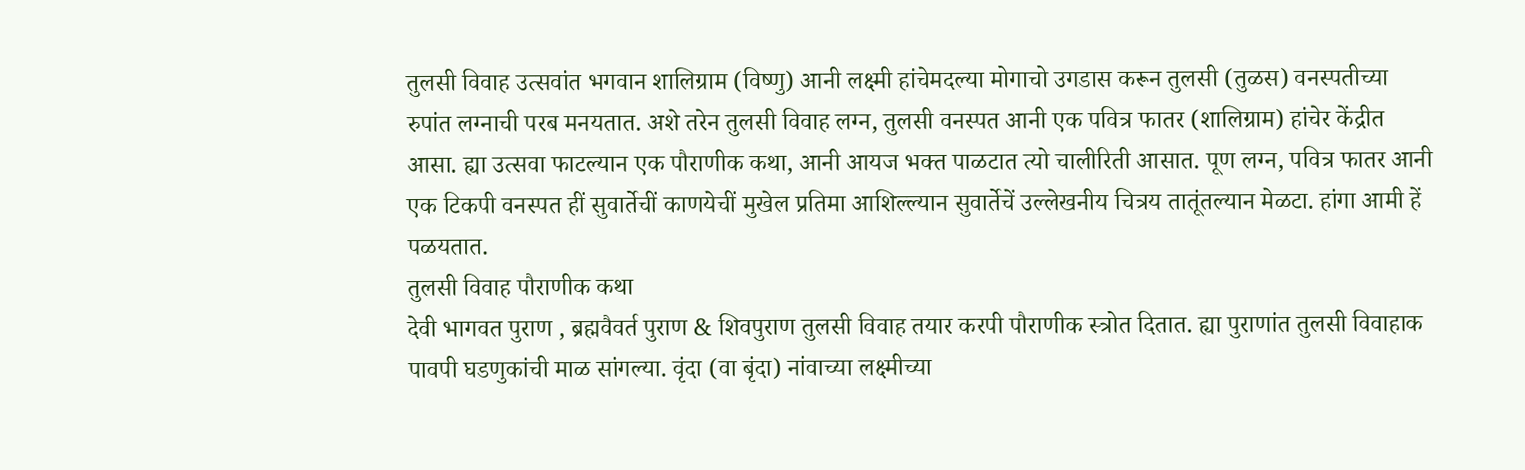तुलसी विवाह उत्सवांत भगवान शालिग्राम (विष्णु) आनी लक्ष्मी हांचेमदल्या मोगाचो उगडास करून तुलसी (तुळस) वनस्पतीच्या रुपांत लग्नाची परब मनयतात. अशे तरेन तुलसी विवाह लग्न, तुलसी वनस्पत आनी एक पवित्र फातर (शालिग्राम) हांचेर केंद्रीत आसा. ह्या उत्सवा फाटल्यान एक पौराणीक कथा, आनी आयज भक्त पाळटात त्यो चालीरिती आसात. पूण लग्न, पवित्र फातर आनी एक टिकपी वनस्पत हीं सुवार्तेचीं काणयेचीं मुखेल प्रतिमा आशिल्ल्यान सुवार्तेचें उल्लेखनीय चित्रय तातूंतल्यान मेळटा. हांगा आमी हें पळयतात.
तुलसी विवाह पौराणीक कथा
देवी भागवत पुराण , ब्रह्मवैवर्त पुराण & शिवपुराण तुलसी विवाह तयार करपी पौराणीक स्त्रोत दितात. ह्या पुराणांत तुलसी विवाहाक पावपी घडणुकांची माळ सांगल्या. वृंदा (वा बृंदा) नांवाच्या लक्ष्मीच्या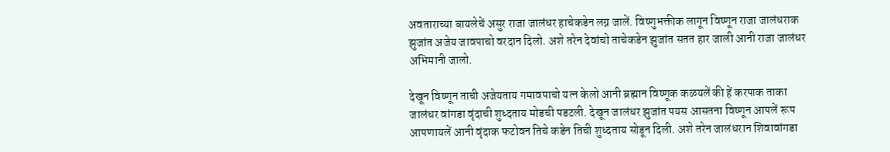अवताराच्या बायलेचें असुर राजा जालंधर हाचेकडेन लग्न जालें. विष्णुभक्तीक लागून विष्णून राजा जालंधराक झुजांत अजेय जावपाचो वरदान दिलो. अशे तरेन देवांचो ताचेकडेन झुजांत सतत हार जाली आनी राजा जालंधर अभिमानी जालो.

देखून विष्णून ताची अजेयताय गमावपाचो यत्न केलो आनी ब्रह्मान विष्णूक कळयलें की हें करपाक ताका जालंधर वांगडा वृंदाची शुध्दताय मोडची पडटली. देखून जालंधर झुजांत पयस आसतना विष्णून आपलें रूप आपणायलें आनी वृंदाक फटोवन तिचे कडेन तिची शुध्दताय सोडून दिली. अशे तरेन जालंधरान शिवावांगडा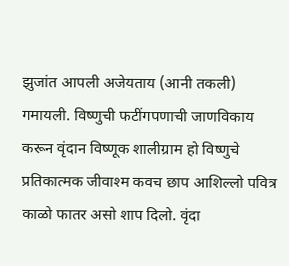झुजांत आपली अजेयताय (आनी तकली) गमायली. विष्णुची फटींगपणाची जाणविकाय करून वृंदान विष्णूक शालीग्राम हो विष्णुचे प्रतिकात्मक जीवाश्म कवच छाप आशिल्लो पवित्र काळो फातर असो शाप दिलो. वृंदा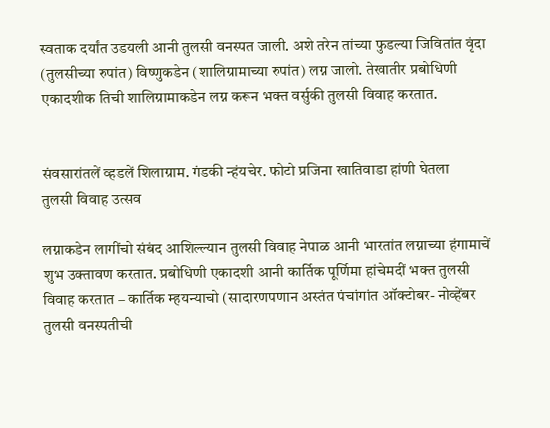स्वताक दर्यांत उडयली आनी तुलसी वनस्पत जाली. अशे तरेन तांच्या फुडल्या जिवितांत वृंदा (तुलसीच्या रुपांत) विष्णुकडेन (शालिग्रामाच्या रुपांत) लग्न जालो. तेखातीर प्रबोधिणी एकादशीक तिची शालिग्रामाकडेन लग्न करून भक्त वर्सुकी तुलसी विवाह करतात.


संवसारांतलें व्हडलें शिलाग्राम. गंडकी न्हंयचेर. फोटो प्रजिना खातिवाडा हांणी घेतला
तुलसी विवाह उत्सव

लग्नाकडेन लागींचो संबंद आशिल्ल्यान तुलसी विवाह नेपाळ आनी भारतांत लग्नाच्या हंगामाचें शुभ उक्तावण करतात. प्रबोधिणी एकादशी आनी कार्तिक पूर्णिमा हांचेमदीं भक्त तुलसी विवाह करतात – कार्तिक म्हयन्याचो (सादारणपणान अस्तंत पंचांगांत ऑक्टोबर- नोव्हेंबर तुलसी वनस्पतीची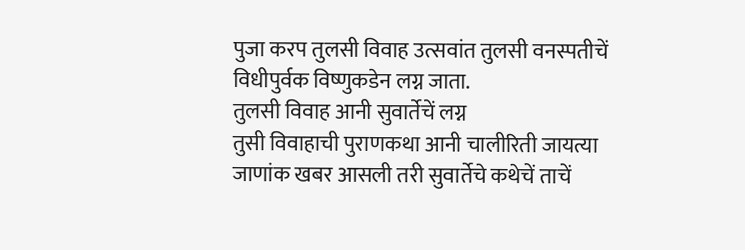पुजा करप तुलसी विवाह उत्सवांत तुलसी वनस्पतीचें विधीपुर्वक विष्णुकडेन लग्न जाता.
तुलसी विवाह आनी सुवार्तेचें लग्न
तुसी विवाहाची पुराणकथा आनी चालीरिती जायत्या जाणांक खबर आसली तरी सुवार्तेचे कथेचें ताचें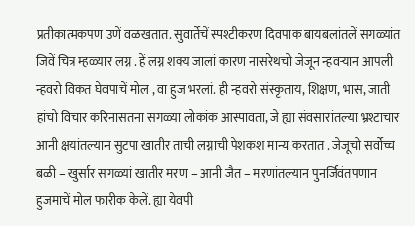प्रतीकात्मकपण उणें वळखतात. सुवार्तेचें स्पश्टीकरण दिवपाक बायबलांतलें सगळ्यांत जिवें चित्र म्हळ्यार लग्न . हें लग्न शक्य जालां कारण नासरेथचो जेजून न्हवऱ्यान आपली न्हवरो विकत घेवपाचें मोल , वा हुज भरलां. ही न्हवरो संस्कृताय, शिक्षण, भास, जाती हांचो विचार करिनासतना सगळ्या लोकांक आस्पावता, जे ह्या संवसारांतल्या भ्रश्टाचार आनी क्षयांतल्यान सुटपा खातीर ताची लग्नाची पेशकश मान्य करतात . जेजूचो सर्वोच्च बळी – खुर्सार सगळ्यां खातीर मरण – आनी जैत – मरणांतल्यान पुनर्जिवंतपणान हुजमाचें मोल फारीक केलें. ह्या येवपी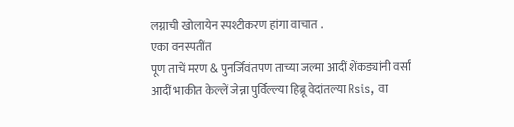लग्नाची खोलायेन स्पश्टीकरण हांगा वाचात .
एका वनस्पतींत
पूण ताचें मरण & पुनर्जिवंतपण ताच्या जल्मा आदीं शेंकड्यांनी वर्सां आदीं भाकीत केल्लें जेन्ना पुर्विल्ल्या हिब्रू वेदांतल्या Rsis, वा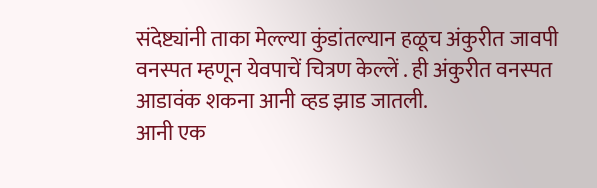संदेष्ट्यांनी ताका मेल्ल्या कुंडांतल्यान हळूच अंकुरीत जावपी वनस्पत म्हणून येवपाचें चित्रण केल्लें . ही अंकुरीत वनस्पत आडावंक शकना आनी व्हड झाड जातली.
आनी एक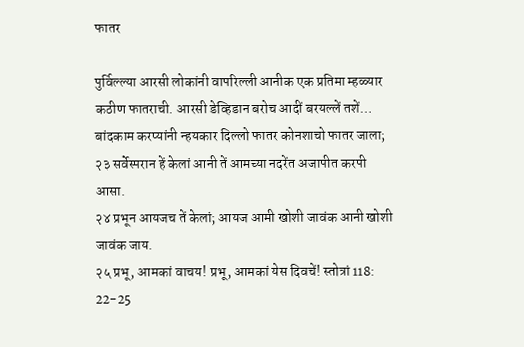फातर

पुर्विल्ल्या आरसी लोकांनी वापरिल्ली आनीक एक प्रतिमा म्हळ्यार कठीण फातराची. आरसी डेव्हिडान बरोच आदीं बरयल्लें तशें…
बांदकाम करप्यांनी न्हयकार दिल्लो फातर कोनशाचो फातर जाला;
२३ सर्वेस्परान हें केलां आनी तें आमच्या नदरेंत अजापीत करपी आसा.
२४ प्रभून आयजच तें केलां; आयज आमी खोशी जावंक आनी खोशी जावंक जाय.
२५ प्रभू, आमकां वाचय! प्रभू, आमकां येस दिवचें! स्तोत्रां 118: 22-25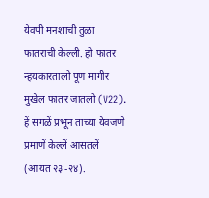येवपी मनशाची तुळा फातराची केल्ली. हो फातर न्हयकारतालो पूण मागीर मुखेल फातर जातलो (V22). हें सगळें प्रभून ताच्या येवजणे प्रमाणें केल्लें आसतलें (आयत २३-२४).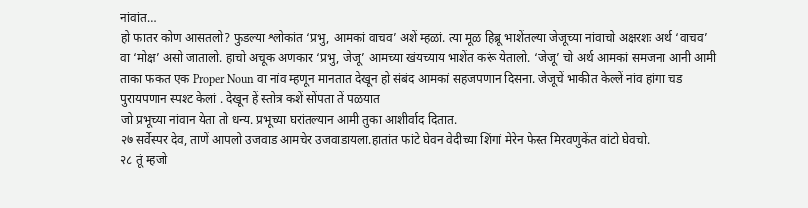नांवांत…
हो फातर कोण आसतलो? फुडल्या श्लोकांत ‘प्रभु, आमकां वाचव’ अशें म्हळां. त्या मूळ हिब्रू भाशेंतल्या जेजूच्या नांवाचो अक्षरशः अर्थ ‘वाचव’ वा ‘मोक्ष’ असो जातालो. हाचो अचूक अणकार ‘प्रभु, जेजू’ आमच्या खंयच्याय भाशेंत करूं येतालो. ‘जेजू’ चो अर्थ आमकां समजना आनी आमी ताका फकत एक Proper Noun वा नांव म्हणून मानतात देखून हो संबंद आमकां सहजपणान दिसना. जेजूचें भाकीत केल्लें नांव हांगा चड पुरायपणान स्पश्ट केलां . देखून हें स्तोत्र कशें सोंपता तें पळयात
जो प्रभूच्या नांवान येता तो धन्य. प्रभूच्या घरांतल्यान आमी तुका आशीर्वाद दितात.
२७ सर्वेस्पर देव, ताणें आपलो उजवाड आमचेर उजवाडायला.हातांत फांटे घेवन वेदीच्या शिंगां मेरेन फेस्त मिरवणुकेंत वांटो घेवचो.
२८ तूं म्हजो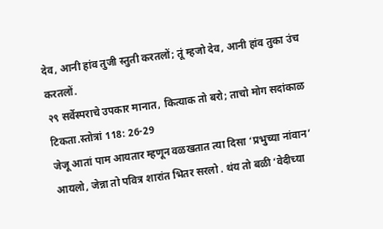देव, आनी हांव तुजी स्तुती करतलों; तूं म्हजो देव, आनी हांव तुका उंच करतलों.
२९ सर्वेस्पराचे उपकार मानात, कित्याक तो बरो; ताचो मोग सदांकाळ टिकता.स्तोत्रां 118: 26-29
जेजू आतां पाम आयतार म्हणून वळखतात त्या दिसा ‘प्रभुच्या नांवान’ आयलो, जेन्ना तो पवित्र शारांत भितर सरलो . थंय तो बळी ‘वेदीच्या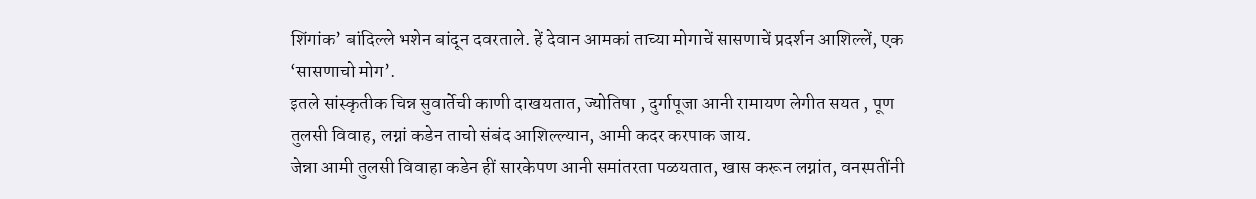शिंगांक’ बांदिल्ले भशेन बांदून दवरताले. हें देवान आमकां ताच्या मोगाचें सासणाचें प्रदर्शन आशिल्लें, एक ‘सासणाचो मोग’.
इतले सांस्कृतीक चिन्न सुवार्तेची काणी दाखयतात, ज्योतिषा , दुर्गापूजा आनी रामायण लेगीत सयत , पूण तुलसी विवाह, लग्नां कडेन ताचो संबंद आशिल्ल्यान, आमी कदर करपाक जाय.
जेन्ना आमी तुलसी विवाहा कडेन हीं सारकेपण आनी समांतरता पळयतात, खास करून लग्नांत, वनस्पतींनी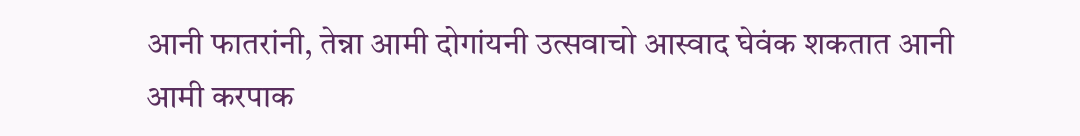आनी फातरांनी, तेन्ना आमी दोगांयनी उत्सवाचो आस्वाद घेवंक शकतात आनी आमी करपाक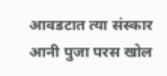आवडटात त्या संस्कार आनी पुजा परस खोल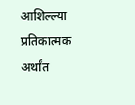आशिल्ल्या प्रतिकात्मक अर्थांत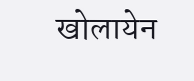खोलायेन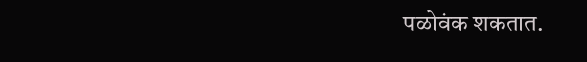पळोवंक शकतात.